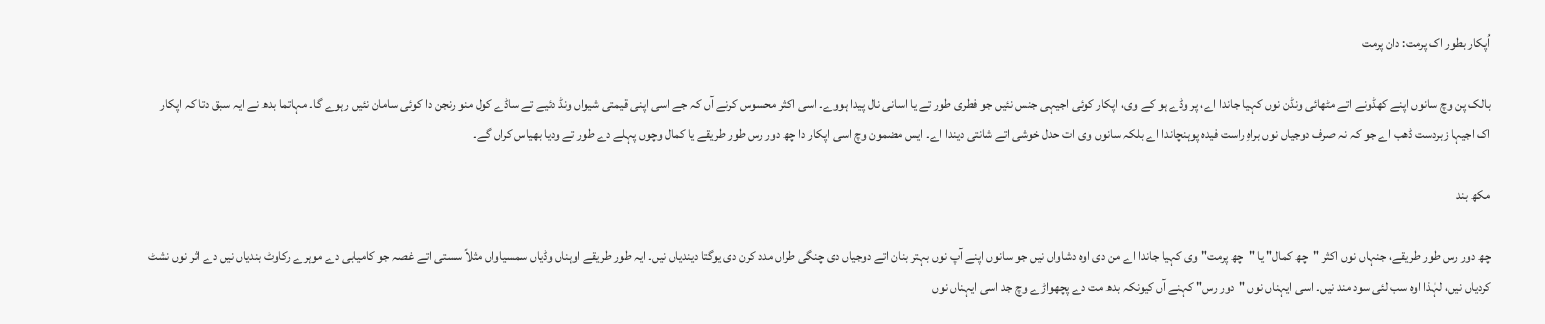اُپکار بطور اک پرمت: دان پرمت

بالک پن وچ سانوں اپنے کھڈونے اتے مٹھائی ونڈن نوں کہیا جاندا اے، پر وڈے ہو کے وی، اپکار کوئی اجیہی جنس نئیں جو فطری طور تے یا اسانی نال پیدا ہووے۔ اسی اکثر محسوس کرنے آں کہ جے اسی اپنی قیمتی شیواں ونڈ دئیے تے ساڈے کول منو رنجن دا کوئی سامان نئیں رہوے گا۔ مہاتما بدھ نے ایہ سبق دتا کہ اپکار اک اجیہا زبردست ڈھب اے جو کہ نہ صرف دوجیاں نوں براہِ راست فیدہ پوہنچاندا اے بلکہ سانوں وی ات حدل خوشی اتے شانتی دیندا اے۔ ایس مضمون وچ اسی اپکار دا چھ دور رس طور طریقے یا کمال وچوں پہلے دے طور تے ودیا بھیاس کراں گے۔

مکھ بند

چھ دور رس طور طریقے، جنہاں نوں اکثر "چھ کمال" یا "چھ پرمت" وی کہیا جاندا اے من دی اوہ دشاواں نیں جو سانوں اپنے آپ نوں بہتر بنان اتے دوجیاں دی چنگی طراں مدد کرن دی یوگتا دیندیاں نیں۔ ایہ طور طریقے اوہناں وڈیاں سمسیاواں مثلاً سستی اتے غصہ جو کامیابی دے موہرے رکاوٹ بندیاں نیں دے اثر نوں نشٹ کردیاں نیں، لہٰذا اوہ سب لئی سود مند نیں۔ اسی ایہناں نوں "دور رس" کہنے آں کیونکہ بدھ مت دے پچھواڑے وچ جد اسی ایہناں نوں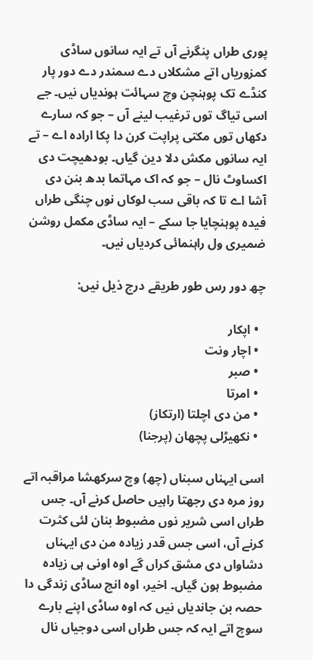پوری طراں پنگرنے آں تے ایہ سانوں ساڈی کمزوریاں اتے مشکلاں دے سمندر دے دور پار کنڈے تک پوہنچن وچ سہائت ہوندیاں نیں۔ جے اسی تیاگ توں ترغیب لینے آں – جو کہ سارے دکھاں توں مکتی پراپت کرن دا پکا ارادہ اے – تے ایہ سانوں مکش دلا دین گیاں۔ بودھیچت دی اکساوٹ نال – جو کہ اک مہاتما بدھ بنن دی آشا اے تا کہ باقی سب لوکاں نوں چنگی طراں فیدہ پوہنچایا جا سکے – ایہ ساڈی مکمل روشن ضمیری ول راہنمائی کردیاں نیں۔

چھ دور رس طور طریقے درج ذیل نیں:

  • اپکار
  • اچار ونت
  • صبر
  • امرتا
  • من دی اچلتا (ارتکاز)
  • نکھیڑلی پچھان (پرجنا)

اسی ایہناں سبناں (چھ) وچ سرکھشا مراقبہ اتے روز مرہ دی رجھتا راہیں حاصل کرنے آں۔ جس طراں اسی شریر نوں مضبوط بنان لئی کثرت کرنے آں، اسی جس قدر زیادہ من دی ایہناں  دشاواں دی مشق کراں گے اوہ اونی ہی زیادہ مضبوط ہون گیاں۔ اخیر، اوہ انج ساڈی زندگی دا حصہ بن جاندیاں نیں کہ اوہ ساڈی اپنے بارے سوچ اتے ایہ کہ جس طراں اسی دوجیاں نال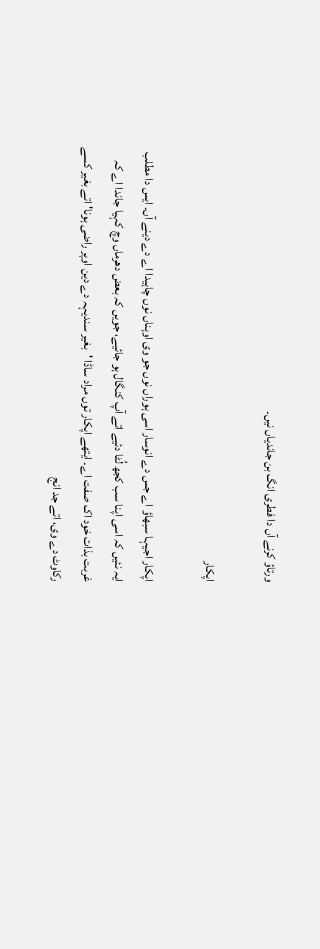ورتاؤ کرنے آں دا فطری انگ بن جاندیاں نیں۔

اپکار

اپکار اجیہا سبھاؤ اے جس دے انوسار اسی ہوراں نوں جو وی اوہناں نوں چاہیدا اے دے دینے آں۔ ایس دا مطلب ایہ نئیں کہ اسی اپنا سب کجھ لُٹا دئیے اتے آپ کنگال ہو جائیے، جویں کہ بعض دھرماں وچ کہیا جاندا اے کہ غربت بذات خود اک صفت اے۔ ایتھے اپکار توں مراد ساڈا 'بغیر سندیہہ دے دین اوپر راضی ہونا' اتے بغیر کسے رکاوٹ دے وی، اتے جد انج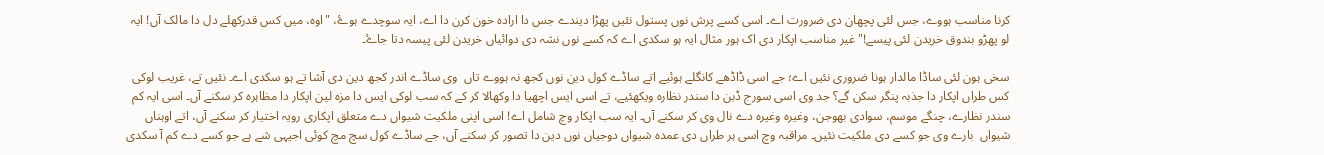کرنا مناسب ہووے، جس لئی پچھان دی ضرورت اے۔ اسی کسے پرش نوں پستول نئیں پھڑا دیندے جس دا ارادہ خون کرن دا اے، ایہ سوچدے ہوۓ، "اوہ، میں کس قدرکھلے دل دا مالک آں! ایہ لو پھڑو بندوق خریدن لئی پیسے!" غیر مناسب اپکار دی اک ہور مثال ایہ ہو سکدی اے کہ کسے نوں نشہ دی دوائیاں خریدن لئی پیسہ دتا جاۓ۔

سخی ہون لئی ساڈا مالدار ہونا ضروری نئیں اے؛ جے اسی ڈاڈھے کانگلے ہوئیے اتے ساڈے کول دین نوں کجھ نہ ہووے تاں  وی ساڈے اندر کجھ دین دی آشا تے ہو سکدی اے۔ نئیں تے، غریب لوکی کس طراں اپکار دا جذبہ پنگر سکن گے؟ جد وی اسی سورج ڈبن دا سندر نظارہ ویکھئیے، تے اسی ایس اچھیا دا وکھالا کر کے کہ سب لوکی ایس دا مزہ لین اپکار دا مظاہرہ کر سکنے آں۔ اسی ایہ کم سندر نظارے، چنگے موسم، سوادی بھوجن، وغیرہ وغیرہ دے نال وی کر سکنے آں۔ ایہ سب اپکار وچ شامل اے! اسی اپنی ملکیت شیواں دے متعلق اپکاری رویہ اختیار کر سکنے آں، اتے اوہناں شیواں  بارے وی جو کسے دی ملکیت نئیں۔ مراقبہ وچ اسی ہر طراں دی عمدہ شیواں دوجیاں نوں دین دا تصور کر سکنے آں، جے ساڈے کول سچ مچ کوئی اجیہی شے ہے جو کسے دے کم آ سکدی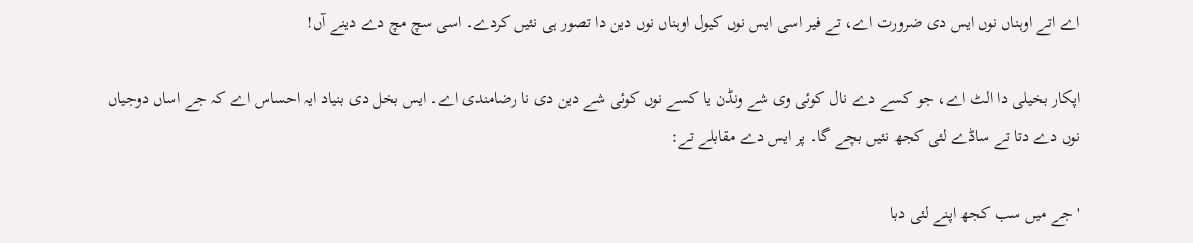اے اتے اوہناں نوں ایس دی ضرورت اے، تے فیر اسی ایس نوں کیول اوہناں نوں دین دا تصور ہی نئیں کردے۔ اسی سچ مچ دے دینے آں!

اپکار بخیلی دا الٹ اے، جو کسے دے نال کوئی وی شے ونڈن یا کسے نوں کوئی شے دین دی نا رضامندی اے۔ ایس بخل دی بنیاد ایہ احساس اے کہ جے اساں دوجیاں نوں دے دتا تے ساڈے لئی کجھ نئیں بچے گا۔ پر ایس دے مقابلے تے:

'جے میں سب کجھ اپنے لئی دبا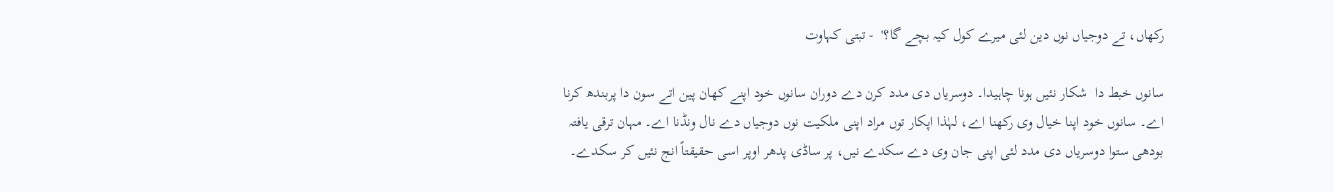رکھاں، تے دوجیاں نوں دین لئی میرے کول کیہ بچے گا؟'  - تبتی کہاوت

سانوں خبط دا  شکار نئیں ہونا چاہیدا۔ دوسریاں دی مدد کرن دے دوران سانوں خود اپنے کھان پین اتے سون دا پربندھ کرنا اے۔ سانوں خود اپنا خیال وی رکھنا اے، لہٰذا اپکار توں مراد اپنی ملکیت نوں دوجیاں دے نال ونڈنا اے۔ مہان ترقی یافتہ بودھی ستوا دوسریاں دی مدد لئی اپنی جان وی دے سکدے نیں، پر ساڈی پدھر اوپر اسی حقیقتاً انج نئیں کر سکدے۔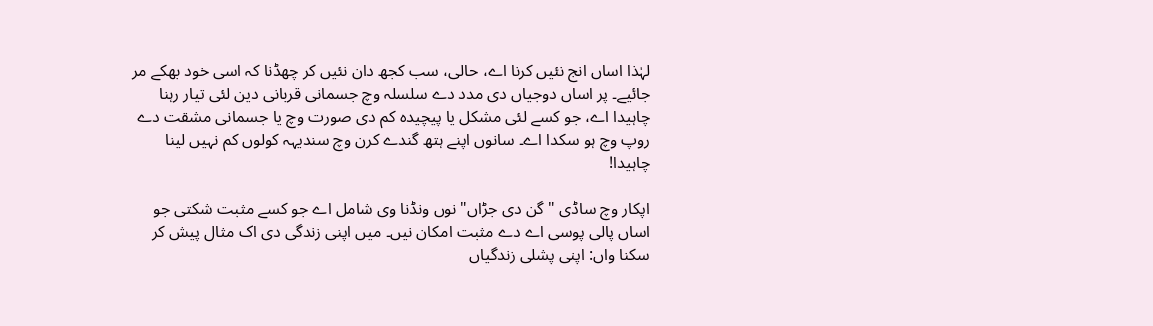لہٰذا اساں انج نئیں کرنا اے، حالی، سب کجھ دان نئیں کر چھڈنا کہ اسی خود بھکے مر جائیے۔ پر اساں دوجیاں دی مدد دے سلسلہ وچ جسمانی قربانی دین لئی تیار رہنا چاہیدا اے، جو کسے لئی مشکل یا پیچیدہ کم دی صورت وچ یا جسمانی مشقت دے روپ وچ ہو سکدا اے۔ سانوں اپنے ہتھ گندے کرن وچ سندیہہ کولوں کم نہیں لینا چاہیدا!

اپکار وچ ساڈی "گن دی جڑاں" نوں ونڈنا وی شامل اے جو کسے مثبت شکتی جو اساں پالی پوسی اے دے مثبت امکان نیں۔ میں اپنی زندگی دی اک مثال پیش کر سکنا واں: اپنی پشلی زندگیاں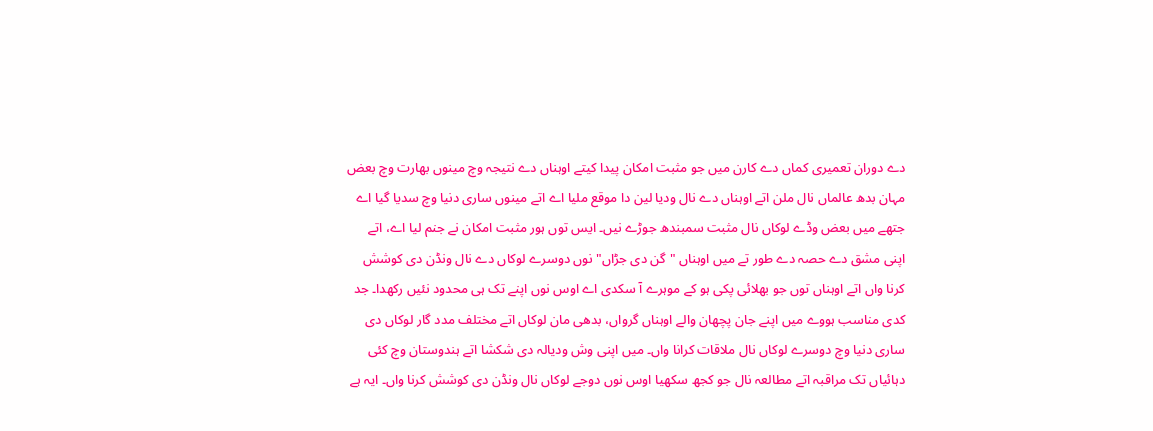دے دوران تعمیری کماں دے کارن میں جو مثبت امکان پیدا کیتے اوہناں دے نتیجہ وچ مینوں بھارت وچ بعض مہان بدھ عالماں نال ملن اتے اوہناں دے نال ودیا لین دا موقع ملیا اے اتے مینوں ساری دنیا وچ سدیا گیا اے جتھے میں بعض وڈے لوکاں نال مثبت سمبندھ جوڑے نیں۔ ایس توں ہور مثبت امکان نے جنم لیا اے، اتے اپنی مشق دے حصہ دے طور تے میں اوہناں "گن دی جڑاں" نوں دوسرے لوکاں دے نال ونڈن دی کوشش کرنا واں اتے اوہناں توں جو بھلائی پکی ہو کے موہرے آ سکدی اے اوس نوں اپنے تک ہی محدود نئیں رکھدا۔ جد کدی مناسب ہووے میں اپنے جان پچھان والے اوہناں گرواں، بدھی مان لوکاں اتے مختلف مدد گار لوکاں دی ساری دنیا وچ دوسرے لوکاں نال ملاقات کرانا واں۔ میں اپنی وش ودیالہ دی شکشا اتے ہندوستان وچ کئی دہائیاں تک مراقبہ اتے مطالعہ نال جو کجھ سکھیا اوس نوں دوجے لوکاں نال ونڈن دی کوشش کرنا واں۔ ایہ ہے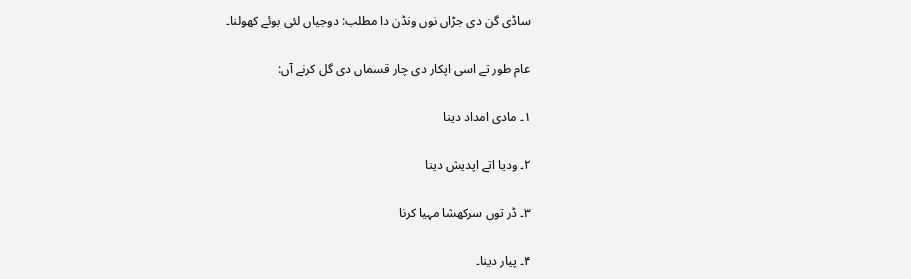ساڈی گن دی جڑاں نوں ونڈن دا مطلب: دوجیاں لئی بوئے کھولنا۔

عام طور تے اسی اپکار دی چار قسماں دی گل کرنے آں:

۱۔ مادی امداد دینا

۲۔ ودیا اتے اپدیش دینا

۳۔ ڈر توں سرکھشا مہیا کرنا

۴۔ پیار دینا۔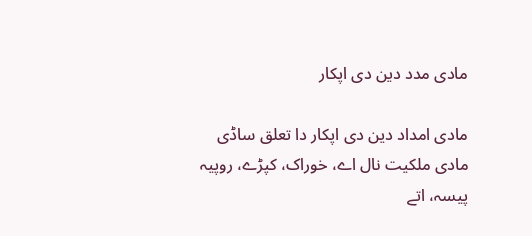مادی مدد دین دی اپکار

مادی امداد دین دی اپکار دا تعلق ساڈی مادی ملکیت نال اے، خوراک، کپڑے، روپیہ پیسہ، اتے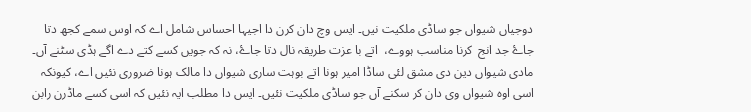دوجیاں شیواں جو ساڈی ملکیت نیں۔ ایس وچ دان کرن دا اجیہا احساس شامل اے کہ اوس سمے کجھ دتا جاۓ جد انج  کرنا مناسب ہووے،  اتے با عزت طریقہ نال دتا جاۓ، نہ کہ جویں کسے کتے دے اگے ہڈی سٹنے آں۔ مادی شیواں دین دی مشق لئی ساڈا امیر ہونا اتے بوہت ساری شیواں دا مالک ہونا ضروری نئیں اے، کیونکہ اسی اوہ شیواں وی دان کر سکنے آں جو ساڈی ملکیت نئیں۔ ایس دا مطلب ایہ نئیں کہ اسی کسے ماڈرن رابن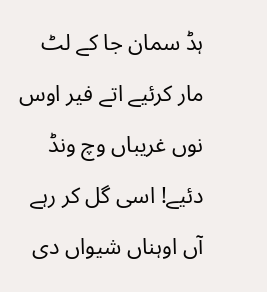ہڈ سمان جا کے لٹ مار کرئیے اتے فیر اوس نوں غریباں وچ ونڈ دئیے! اسی گل کر رہے آں اوہناں شیواں دی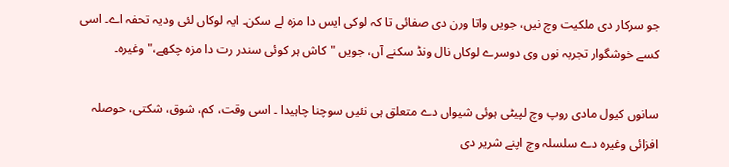جو سرکار دی ملکیت وچ نیں، جویں واتا ورن دی صفائی تا کہ لوکی ایس دا مزہ لے سکن۔ ایہ لوکاں لئی ودیہ تحفہ اے۔ اسی کسے خوشگوار تجربہ نوں وی دوسرے لوکاں نال ونڈ سکنے آں، جویں "کاش ہر کوئی سندر رت دا مزہ چکھے،" وغیرہ۔

سانوں کیول مادی روپ وچ لپیٹی ہوئی شیواں دے متعلق ہی نئیں سوچنا چاہیدا ۔ اسی وقت، کم، شوق، شکتی، حوصلہ افزائی وغیرہ دے سلسلہ وچ اپنے شریر دی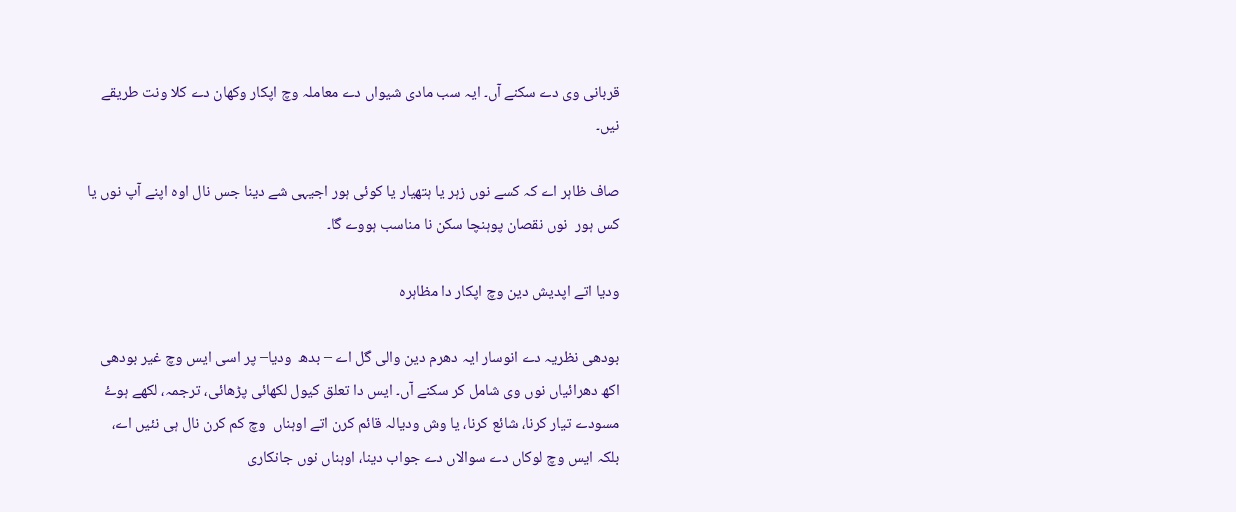قربانی وی دے سکنے آں۔ ایہ سب مادی شیواں دے معاملہ وچ اپکار وکھان دے کلا ونت طریقے نیں۔

صاف ظاہر اے کہ کسے نوں زہر یا ہتھیار یا کوئی ہور اجیہی شے دینا جس نال اوہ اپنے آپ نوں یا کس ہور  نوں نقصان پوہنچا سکن نا مناسب ہووے گا۔

ودیا اتے اپدیش دین وچ اپکار دا مظاہرہ

بودھی نظریہ دے انوسار ایہ دھرم دین والی گل اے – بدھ  ودیا– پر اسی ایس وچ غیر بودھی اکھ دھرائیاں نوں وی شامل کر سکنے آں۔ ایس دا تعلق کیول لکھائی پڑھائی، ترجمہ، لکھے ہوۓ مسودے تیار کرنا، شائع کرنا، یا وش ودیالہ قائم کرن اتے اوہناں  وچ کم کرن نال ہی نئیں اے، بلکہ ایس وچ لوکاں دے سوالاں دے جواب دینا، اوہناں نوں جانکاری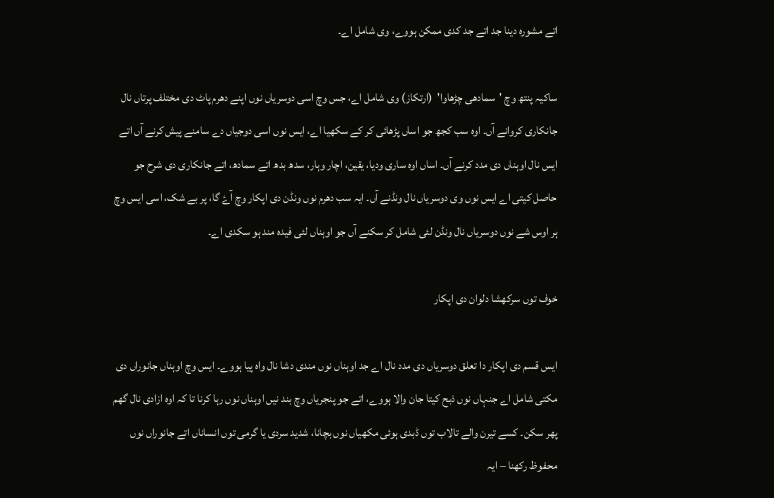اتے مشورہ دینا جد اتے جد کدی ممکن ہووے، وی شامل اے۔

ساکیہ پنتھ وچ 'سمادھی چڑھاوا'  (ارتکاز) وی شامل اے، جس وچ اسی دوسریاں نوں اپنے دھرم پاٹ دی مختلف پرتاں نال جانکاری کروانے آں۔ اوہ سب کجھ جو اساں پڑھائی کر کے سکھیا اے، ایس نوں اسی دوجیاں دے سامنے پیش کرنے آں اتے ایس نال اوہناں دی مدد کرنے آں۔ اساں اوہ ساری ودیا، یقین، اچار وہار، سدھ بدھ اتے سمادھ، اتے جانکاری دی شرح جو حاصل کیتی اے ایس نوں وی دوسریاں نال ونڈنے آں۔ ایہ سب دھرم نوں ونڈن دی اپکار وچ آۓ گا، پر بے شک، اسی ایس وچ ہر اوس شے نوں دوسریاں نال ونڈن لئی شامل کر سکنے آں جو اوہناں لئی فیدہ مند ہو سکدی اے۔

خوف توں سرکھشا دلوان دی اپکار

ایس قسم دی اپکار دا تعلق دوسریاں دی مدد نال اے جد اوہناں نوں مندی دشا نال واہ پیا ہووے۔ ایس وچ اوہناں جانوراں دی مکتی شامل اے جنہاں نوں ذبح کیتا جان والا ہووے، اتے جو پنجریاں وچ بند نیں اوہناں نوں رہا کرنا تا کہ اوہ ازادی نال گھم پھر سکن۔ کسے تیرن والے تالاب توں ڈبدی ہوئی مکھیاں نوں بچانا، شدید سردی یا گرمی توں انساناں اتے جانوراں نوں محفوظ رکھنا – ایہ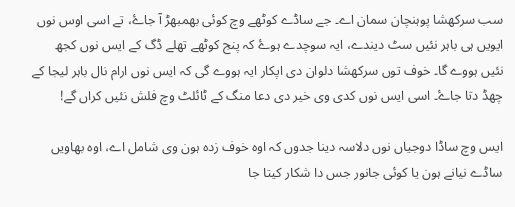سب سرکھشا پوہنچان سمان اے۔ جے ساڈے کوٹھے وچ کوئی بھمبھڑ آ جاۓ، تے اسی اوس نوں ایویں ہی باہر نئیں سٹ دیندے، ایہ سوچدے ہوۓ کہ پنج کوٹھے تھلے ڈگ کے ایس نوں کجھ نئیں ہووے گا۔ خوف توں سرکھشا دلوان دی اپکار ایہ ہووے گی کہ ایس نوں ارام نال باہر لیجا کے چھڈ دتا جاۓ۔ اسی ایس نوں کدی وی خیر دی دعا منگ کے ٹائلٹ وچ فلش نئیں کراں گے!

ایس وچ ساڈا دوجیاں نوں دلاسہ دینا جدوں کہ اوہ خوف زدہ ہون وی شامل اے، اوہ بھاویں ساڈے نیانے ہون یا کوئی جانور جس دا شکار کیتا جا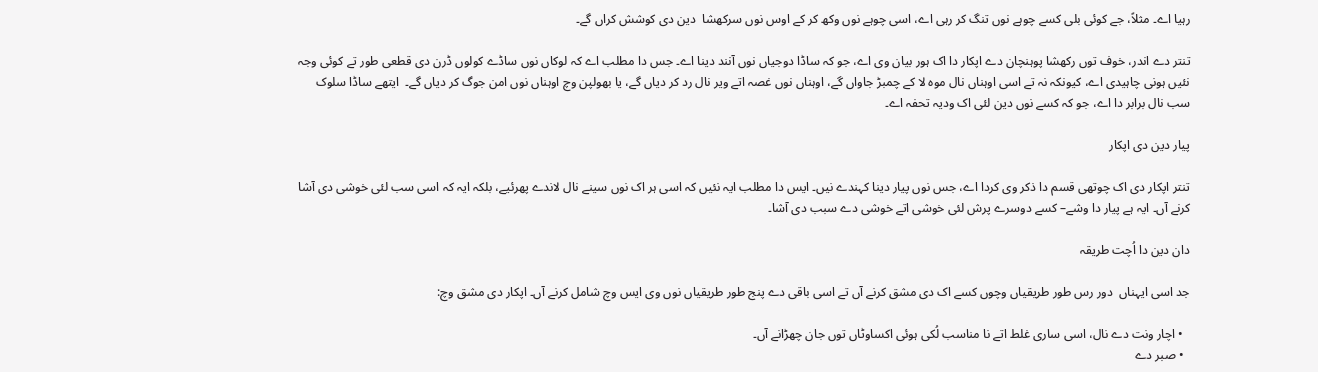رہیا اے۔ مثلاً، جے کوئی بلی کسے چوہے نوں تنگ کر رہی اے، اسی چوہے نوں وکھ کر کے اوس نوں سرکھشا  دین دی کوشش کراں گے۔

تنتر دے اندر، خوف توں رکھشا پوہنچان دے اپکار دا اک ہور بیان وی اے، جو کہ ساڈا دوجیاں نوں آنند دینا اے۔ جس دا مطلب اے کہ لوکاں نوں ساڈے کولوں ڈرن دی قطعی طور تے کوئی وجہ نئیں ہونی چاہیدی اے، کیونکہ نہ تے اسی اوہناں نال موہ لا کے چمبڑ جاواں گے، اوہناں نوں غصہ اتے ویر نال رد کر دیاں گے، یا بھولپن وچ اوہناں نوں امن جوگ کر دیاں گے۔  ایتھے ساڈا سلوک سب نال برابر دا اے، جو کہ کسے نوں دین لئی اک ودیہ تحفہ اے۔

پیار دین دی اپکار

تنتر اپکار دی اک چوتھی قسم دا ذکر وی کردا اے، جس نوں پیار دینا کہندے نیں۔ ایس دا مطلب ایہ نئیں کہ اسی ہر اک نوں سینے نال لاندے پھرئیے، بلکہ ایہ کہ اسی سب لئی خوشی دی آشا  کرنے آں۔ ایہ ہے پیار دا وشے– کسے دوسرے پرش لئی خوشی اتے خوشی دے سبب دی آشا۔

دان دین دا اُچت طریقہ

جد اسی ایہناں  دور رس طور طریقیاں وچوں کسے اک دی مشق کرنے آں تے اسی باقی دے پنج طور طریقیاں نوں وی ایس وچ شامل کرنے آں۔ اپکار دی مشق وچ:

  • اچار ونت دے نال، اسی ساری غلط اتے نا مناسب لُکی ہوئی اکساوٹاں توں جان چھڑانے آں۔
  • صبر دے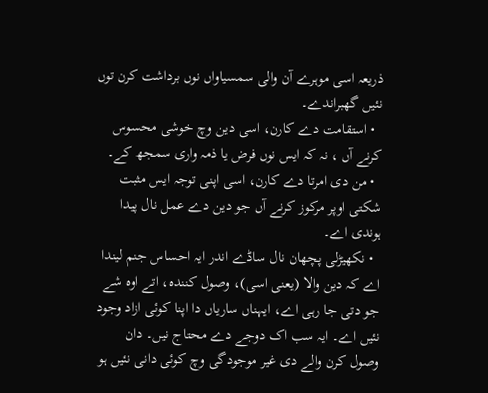ذریعہ اسی موہرے آن والی سمسیاواں نوں برداشت کرن توں نئیں گھبراندے۔
  • استقامت دے کارن، اسی دین وچ خوشی محسوس کرنے آں ، نہ کہ ایس نوں فرض یا ذمہ واری سمجھ کے۔
  • من دی امرتا دے کارن، اسی اپنی توجہ ایس مثبت شکتی اوپر مرکوز کرنے آں جو دین دے عمل نال پیدا ہوندی اے۔
  • نکھیڑلی پچھان نال ساڈے اندر ایہ احساس جنم لیندا اے کہ دین والا (یعنی اسی)، وصول کنندہ، اتے اوہ شے جو دتی جا رہی اے، ایہناں ساریاں دا اپنا کوئی ازاد وجود نئیں اے۔ ایہ سب اک دوجے دے محتاج نیں۔ دان وصول کرن والے دی غیر موجودگی وچ کوئی دانی نئیں ہو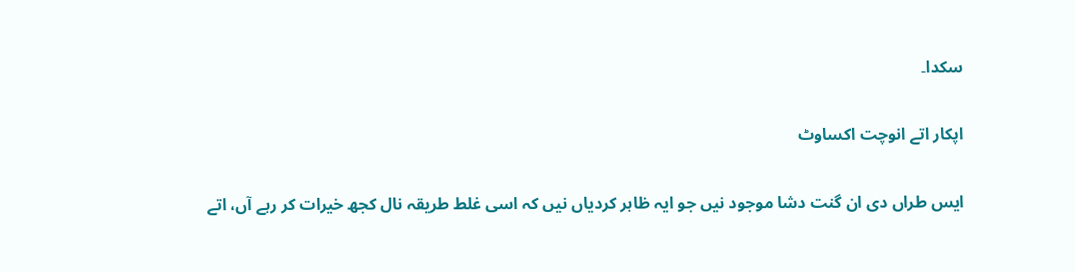سکدا۔

اپکار اتے انوچت اکساوٹ

ایس طراں دی ان گنت دشا موجود نیں جو ایہ ظاہر کردیاں نیں کہ اسی غلط طریقہ نال کجھ خیرات کر رہے آں، اتے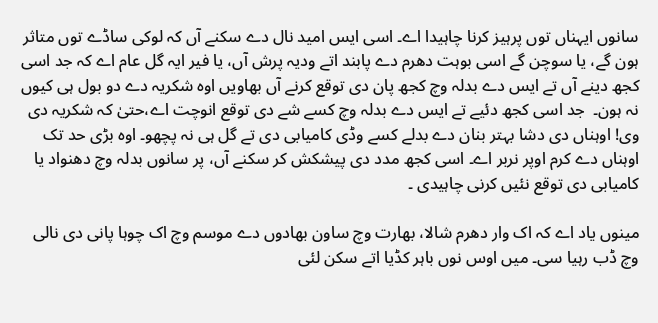سانوں ایہناں توں پرہیز کرنا چاہیدا اے۔ اسی ایس امید نال دے سکنے آں کہ لوکی ساڈے توں متاثر ہون گے، یا سوچن گے اسی بوہت دھرم دے پابند اتے ودیہ پرش آں، یا فیر ایہ گل عام اے کہ جد اسی کجھ دینے آں تے ایس دے بدلہ وچ کجھ پان دی توقع کرنے آں بھاویں اوہ شکریہ دے دو بول ہی کیوں نہ ہون۔  جد اسی کجھ دئیے تے ایس دے بدلہ وچ کسے شے دی توقع انوچت اے،حتیٰ کہ شکریہ دی وی! اوہناں دی دشا بہتر بنان دے بدلے کسے وڈی کامیابی دی تے گل ہی نہ پچھو۔ اوہ بڑی حد تک اوہناں دے کرم اوپر نربر اے۔ اسی کجھ مدد دی پیشکش کر سکنے آں، پر سانوں بدلہ وچ دھنواد یا کامیابی دی توقع نئیں کرنی چاہیدی ۔

مینوں یاد اے کہ اک وار دھرم شالا، بھارت وچ ساون بھادوں دے موسم وچ اک چوہا پانی دی نالی وچ ڈب رہیا سی۔ میں اوس نوں باہر کڈیا اتے سکن لئی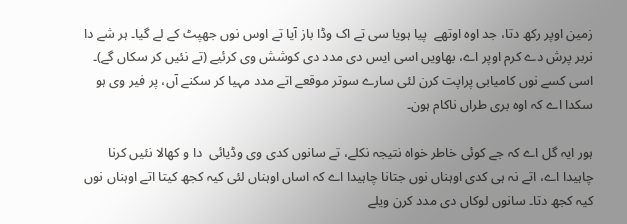زمین اوپر رکھ دتا، جد اوہ اوتھے  پیا ہویا سی تے اک وڈا باز آیا تے اوس نوں جھپٹ کے لے گیا۔ ہر شے دا نربر پرش دے کرم اوپر اے، بھاویں اسی ایس دی مدد دی کوشش وی کرئیے (تے نئیں کر سکاں گے)۔ اسی کسے نوں کامیابی پراپت کرن لئی سارے سوتر موقعے اتے مدد مہیا کر سکنے آں، پر فیر وی ہو سکدا اے کہ اوہ بری طراں ناکام ہون۔

ہور ایہ گل اے کہ جے کوئی خاطر خواہ نتیجہ نکلے، تے سانوں کدی وی وڈیائی  دا و کھالا نئیں کرنا چاہیدا اے، اتے نہ ہی کدی اوہناں نوں جتانا چاہیدا اے کہ اساں اوہناں لئی کیہ کجھ کیتا اتے اوہناں نوں کیہ کجھ دتا۔ سانوں لوکاں دی مدد کرن ویلے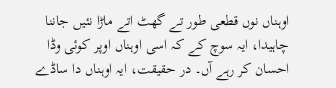اوہناں نوں قطعی طور تے گھٹ اتے ماڑا نئیں جاننا چاہیدا، ایہ سوچ کے کہ اسی اوہناں اوپر کوئی وڈا احسان کر رہے آں۔ در حقیقت، ایہ اوہناں دا ساڈے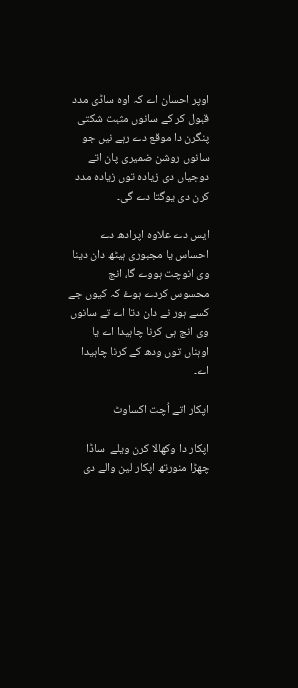اوپر احسان اے کہ اوہ ساڈی مدد قبول کر کے سانوں مثبت شکتی پنگرن دا موقع دے رہے نیں جو سانوں روشن ضمیری پان اتے دوجیاں دی زیادہ توں زیادہ مدد کرن دی یوگتا دے گی۔

ایس دے علاوہ اپرادھ دے احساس یا مجبوری ہیٹھ دان دینا وی انوچت ہووے گا، انج محسوس کردے ہوۓ کہ کیوں جے کسے ہور نے دان دتا اے تے سانوں  وی انج ہی کرنا چاہیدا اے یا اوہناں توں ودھ کے کرنا چاہیدا اے۔

اپکار اتے اُچت اکساوٹ

اپکار دا وکھالا کرن ویلے  ساڈا چھڑا منورتھ اپکار لین والے دی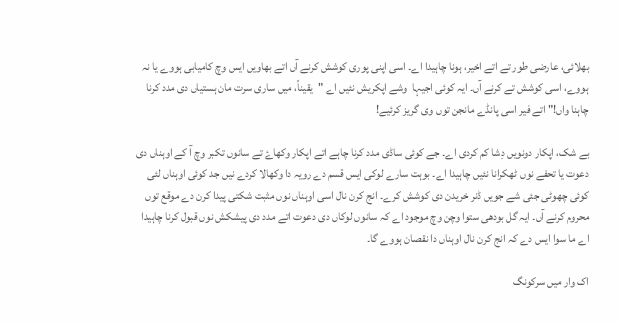بھلائی، عارضی طور تے اتے اخیر، ہونا چاہیدا اے۔ اسی اپنی پوری کوشش کرنے آں اتے بھاویں ایس وچ کامیابی ہووے یا نہ ہووے، اسی کوشش تے کرنے آں۔ ایہ کوئی اجیہا  وشے اپکریش نئیں اے "یقیناً، میں ساری سرت مان ہستیاں دی مدد کرنا چاہنا واں!" اتے فیر اسی پانڈے مانجن توں وی گریز کرئیے!

بے شک، اپکار دونویں دِشا کم کردی اے۔ جے کوئی ساڈی مدد کرنا چاہے اتے اپکار وکھاۓ تے سانوں تکبر وچ آ کے اوہناں دی دعوت یا تحفے نوں ٹھکرانا نئیں چاہیدا اے۔ بوہت سارے لوکی ایس قسم دے رویہ دا وکھالا کردے نیں جد کوئی اوہناں لئی کوئی چھوٹی جئی شے جویں ڈنر خریدن دی کوشش کرے۔ انج کرن نال اسی اوہناں نوں مثبت شکتی پیدا کرن دے موقع توں محروم کرنے آں۔ ایہ گل بودھی ستوا وچن وچ موجود اے کہ سانوں لوکاں دی دعوت اتے مدد دی پیشکش نوں قبول کرنا چاہیدا اے ما سوا ایس دے کہ انج کرن نال اوہناں دا نقصان ہووے گا۔

اک وار میں سرکونگ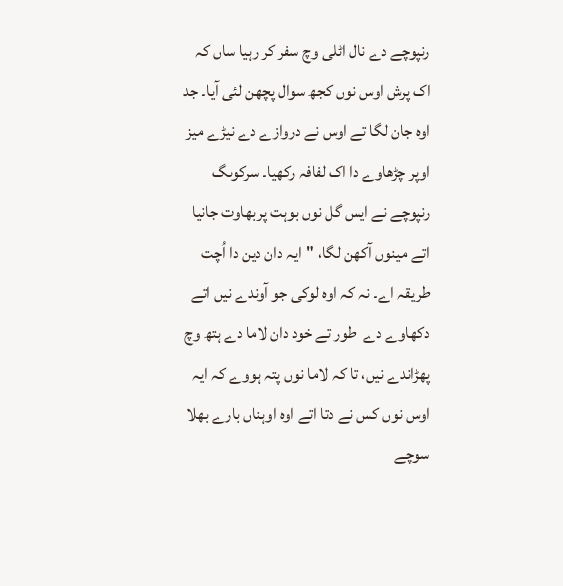رنپوچے دے نال اٹلی وچ سفر کر رہیا ساں کہ اک پرش اوس نوں کجھ سوال پچھن لئی آیا۔ جد اوہ جان لگا تے اوس نے دروازے دے نیڑے میز اوپر چڑھاوے دا اک لفافہ رکھیا۔ سرکوںگ رنپوچے نے ایس گل نوں بوہت پربھاوت جانیا  اتے مینوں آکھن لگا، "ایہ دان دین دا اُچت طریقہ اے۔ نہ کہ اوہ لوکی جو آوندے نیں اتے دکھاوے دے  طور تے خود دان لاما دے ہتھ وچ پھڑاندے نیں، تا کہ لاما نوں پتہ ہووے کہ ایہ اوس نوں کس نے دتا اتے اوہ اوہناں بارے بھلا سوچے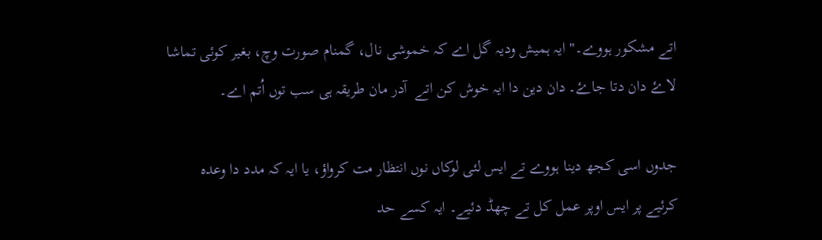اتے مشکور ہووے۔" ایہ ہمیش ودیہ گل اے کہ خموشی نال، گمنام صورت وچ، بغیر کوئی تماشا لاۓ دان دتا جاۓ۔ دان دین دا ایہ خوش کن اتے  آدر مان طریقہ ہی سب توں اُتم اے۔

جدوں اسی کجھ دینا ہووے تے ایس لئی لوکاں نوں انتظار مت کرواؤ، یا ایہ کہ مدد دا وعدہ کرئیے پر ایس اوپر عمل کل تے چھڈ دئیے۔ ایہ کسے حد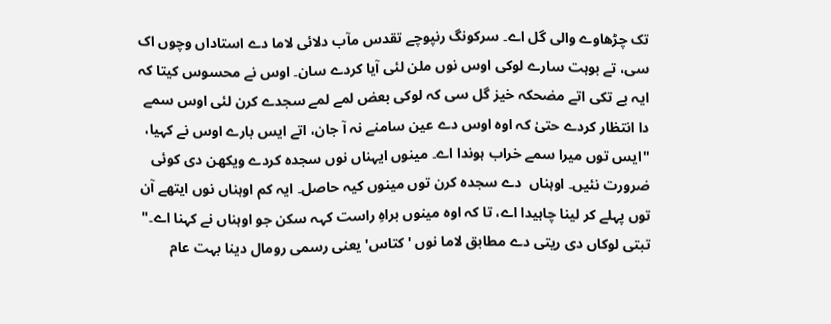تک چڑھاوے والی گل اے۔ سرکونگ رنپوچے تقدس مآب دلائی لاما دے استاداں وچوں اک سی، تے بوہت سارے لوکی اوس نوں ملن لئی آیا کردے سان۔ اوس نے محسوس کیتا کہ ایہ بے تکی اتے مضحکہ خیز گل سی کہ لوکی بعض لمے لمے سجدے کرن لئی اوس سمے دا انتظار کردے حتیٰ کہ اوہ اوس دے عین سامنے نہ آ جان، اتے ایس بارے اوس نے کہیا، "ایس توں میرا سمے خراب ہوندا اے۔ مینوں ایہناں نوں سجدہ کردے ویکھن دی کوئی ضرورت نئیں۔ اوہناں  دے سجدہ کرن توں مینوں کیہ حاصل۔ ایہ کم اوہناں نوں ایتھے آن توں پہلے کر لینا چاہیدا اے، تا کہ اوہ مینوں براہِ راست کہہ سکن جو اوہناں نے کہنا اے۔" تبتی لوکاں دی ریتی دے مطابق لاما نوں 'کتاس' یعنی رسمی رومال دینا بہت عام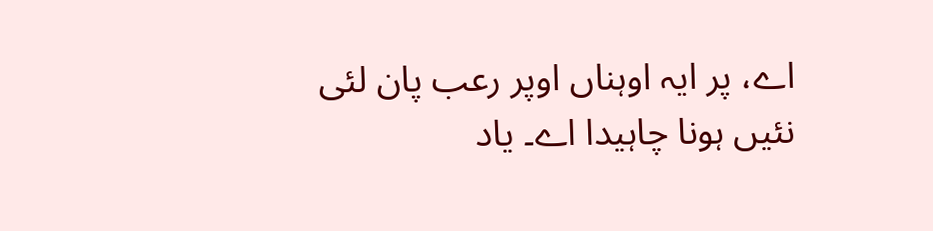اے، پر ایہ اوہناں اوپر رعب پان لئی نئیں ہونا چاہیدا اے۔ یاد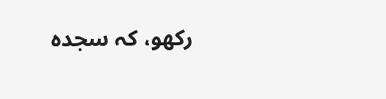رکھو، کہ سجدہ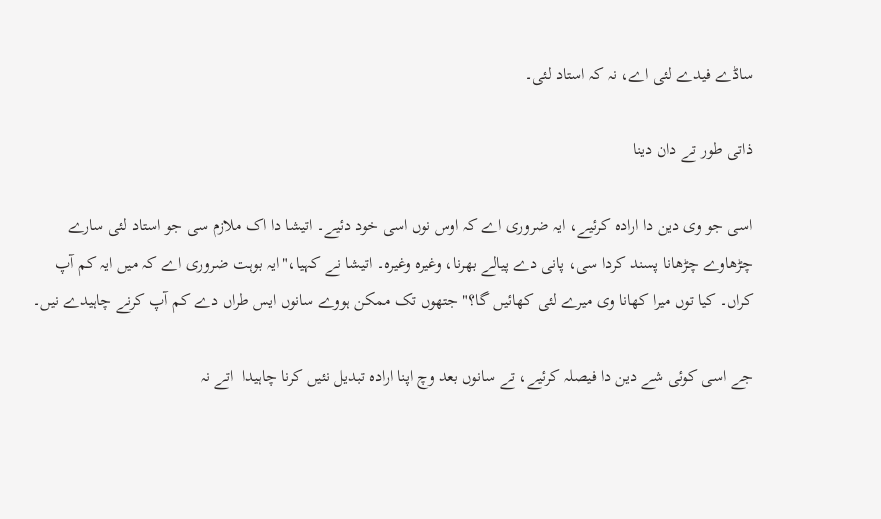ساڈے فیدے لئی اے، نہ کہ استاد لئی۔

ذاتی طور تے دان دینا

اسی جو وی دین دا ارادہ کرئیے، ایہ ضروری اے کہ اوس نوں اسی خود دئیے۔ اتیشا دا اک ملازم سی جو استاد لئی سارے چڑھاوے چڑھانا پسند کردا سی، پانی دے پیالے بھرنا، وغیرہ وغیرہ۔ اتیشا نے کہیا،"ایہ بوہت ضروری اے کہ میں ایہ کم آپ کراں۔ کیا توں میرا کھانا وی میرے لئی کھائیں گا؟" جتھوں تک ممکن ہووے سانوں ایس طراں دے کم آپ کرنے چاہیدے نیں۔

جے اسی کوئی شے دین دا فیصلہ کرئیے، تے سانوں بعد وچ اپنا ارادہ تبدیل نئیں کرنا چاہیدا  اتے نہ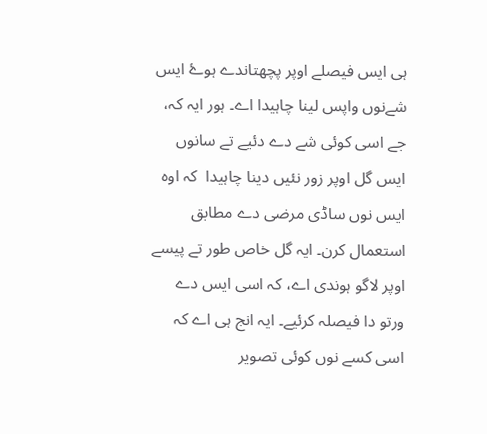ہی ایس فیصلے اوپر پچھتاندے ہوۓ ایس شےنوں واپس لینا چاہیدا اے۔ ہور ایہ کہ، جے اسی کوئی شے دے دئیے تے سانوں ایس گل اوپر زور نئیں دینا چاہیدا  کہ اوہ ایس نوں ساڈی مرضی دے مطابق استعمال کرن۔ ایہ گل خاص طور تے پیسے اوپر لاگو ہوندی اے، کہ اسی ایس دے ورتو دا فیصلہ کرئیے۔ ایہ انج ہی اے کہ اسی کسے نوں کوئی تصویر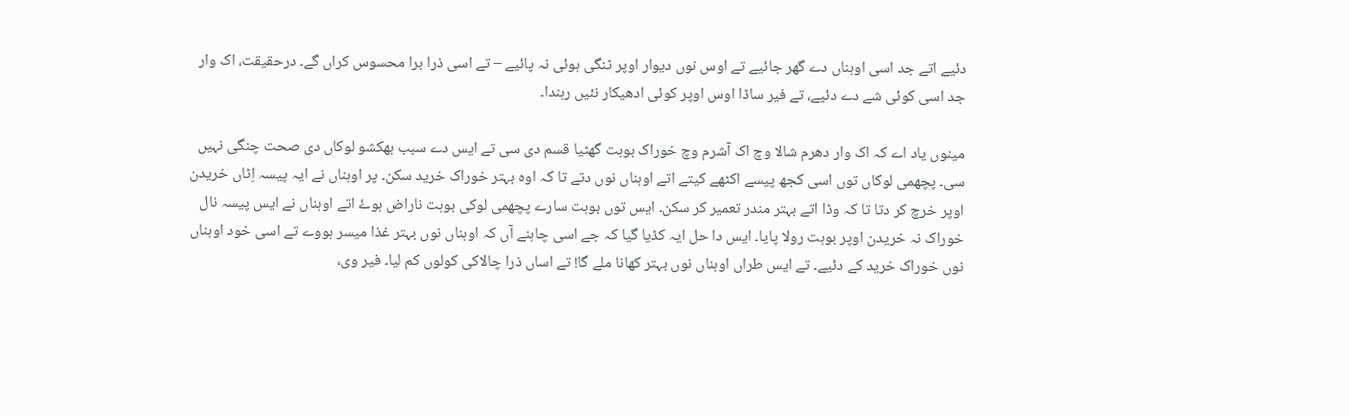دئیے اتے جد اسی اوہناں دے گھر جائیے تے اوس نوں دیوار اوپر ٹنگی ہوئی نہ پائیے – تے اسی ذرا برا محسوس کراں گے۔ درحقیقت، اک وار جد اسی کوئی شے دے دئیے، تے فیر ساڈا اوس اوپر کوئی ادھیکار نئیں رہندا۔

مینوں یاد اے کہ اک وار دھرم شالا وچ اک آشرم وچ خوراک بوہت گھٹیا قسم دی سی تے ایس دے سبب بھکشو لوکاں دی صحت چنگی نہیں سی۔ پچھمی لوکاں توں اسی کجھ پیسے اکٹھے کیتے اتے اوہناں نوں دتے تا کہ اوہ بہتر خوراک خرید سکن۔ پر اوہناں نے ایہ پیسہ اِٹاں خریدن اوپر خرچ کر دتا تا کہ وڈا اتے بہتر مندر تعمیر کر سکن۔ ایس توں بوہت سارے پچھمی لوکی بوہت ناراض ہوۓ اتے اوہناں نے ایس پیسہ نال خوراک نہ خریدن اوپر بوہت رولا پایا۔ ایس دا حل ایہ کڈیا گیا کہ جے اسی چاہنے آں کہ اوہناں نوں بہتر غذا میسر ہووے تے اسی خود اوہناں نوں خوراک خرید کے دئیے۔ تے ایس طراں اوہناں نوں بہتر کھانا ملے گا! تے اساں ذرا چالاکی کولوں کم لیا۔ فیر وی،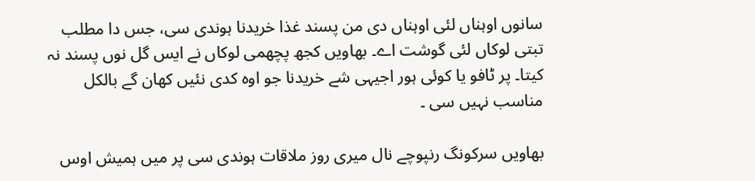سانوں اوہناں لئی اوہناں دی من پسند غذا خریدنا ہوندی سی، جس دا مطلب تبتی لوکاں لئی گوشت اے۔ بھاویں کجھ پچھمی لوکاں نے ایس گل نوں پسند نہ کیتا۔ پر ٹافو یا کوئی ہور اجیہی شے خریدنا جو اوہ کدی نئیں کھان گے بالکل مناسب نہیں سی ۔

بھاویں سرکونگ رنپوچے نال میری روز ملاقات ہوندی سی پر میں ہمیش اوس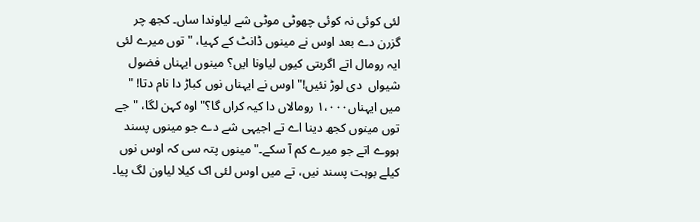لئی کوئی نہ کوئی چھوٹی موٹی شے لیاوندا ساں۔ کجھ چر گزرن دے بعد اوس نے مینوں ڈانٹ کے کہیا، " توں میرے لئی ایہ رومال اتے اگربتی کیوں لیاونا ایں؟ مینوں ایہناں فضول شیواں  دی لوڑ نئیں!" اوس نے ایہناں نوں کباڑ دا نام دتا! " میں ایہناں۱،۰۰۰ رومالاں دا کیہ کراں گا؟" اوہ کہن لگا، "جے توں مینوں کجھ دینا اے تے اجیہی شے دے جو مینوں پسند ہووے اتے جو میرے کم آ سکے۔" مینوں پتہ سی کہ اوس نوں کیلے بوہت پسند نیں، تے میں اوس لئی اک کیلا لیاون لگ پیا۔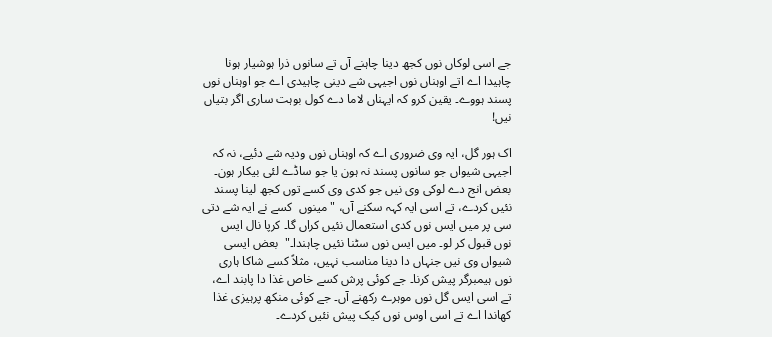جے اسی لوکاں نوں کجھ دینا چاہنے آں تے سانوں ذرا ہوشیار ہونا چاہیدا اے اتے اوہناں نوں اجیہی شے دینی چاہیدی اے جو اوہناں نوں پسند ہووے۔ یقین کرو کہ ایہناں لاما دے کول بوہت ساری اگر بتیاں نیں!

اک ہور گل، ایہ وی ضروری اے کہ اوہناں نوں ودیہ شے دئیے، نہ کہ اجیہی شیواں جو سانوں پسند نہ ہون یا جو ساڈے لئی بیکار ہون۔ بعض انج دے لوکی وی نیں جو کدی وی کسے توں کجھ لینا پسند نئیں کردے، تے اسی ایہ کہہ سکنے آں، "مینوں  کسے نے ایہ شے دتی سی پر میں ایس نوں کدی استعمال نئیں کراں گا۔ کرپا نال ایس نوں قبول کر لو۔ میں ایس نوں سٹنا نئیں چاہندا۔"  بعض ایسی شیواں وی نیں جنہاں دا دینا مناسب نہیں، مثلاً کسے شاکا ہاری نوں ہیمبرگر پیش کرنا۔ جے کوئی پرش کسے خاص غذا دا پابند اے، تے اسی ایس گل نوں موہرے رکھنے آں۔ جے کوئی منکھ پرہیزی غذا کھاندا اے تے اسی اوس نوں کیک پیش نئیں کردے۔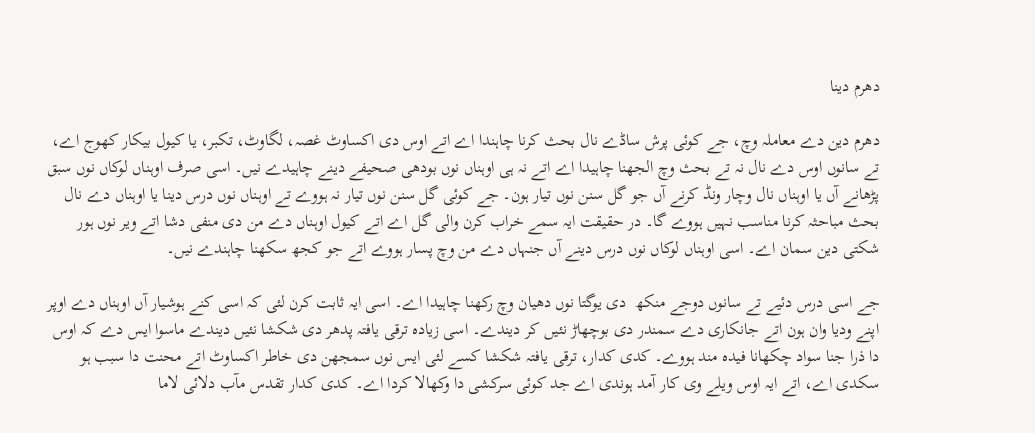دھرم دینا

دھرم دین دے معاملہ وچ، جے کوئی پرش ساڈے نال بحث کرنا چاہندا اے اتے اوس دی اکساوٹ غصہ، لگاوٹ، تکبر، یا کیول بیکار کھوج اے، تے سانوں اوس دے نال نہ تے بحث وچ الجھنا چاہیدا اے اتے نہ ہی اوہناں نوں بودھی صحیفے دینے چاہیدے نیں۔ اسی صرف اوہناں لوکاں نوں سبق پڑھانے آں یا اوہناں نال وچار ونڈ کرنے آں جو گل سنن نوں تیار ہون۔ جے کوئی گل سنن نوں تیار نہ ہووے تے اوہناں نوں درس دینا یا اوہناں دے نال بحث مباحثہ کرنا مناسب نہیں ہووے گا۔ در حقیقت ایہ سمے خراب کرن والی گل اے اتے کیول اوہناں دے من دی منفی دشا اتے ویر نوں ہور شکتی دین سمان اے۔ اسی اوہناں لوکاں نوں درس دینے آں جنہاں دے من وچ پسار ہووے اتے جو کجھ سکھنا چاہندے نیں۔

جے اسی درس دئیے تے سانوں دوجے منکھ  دی یوگتا نوں دھیان وچ رکھنا چاہیدا اے۔ اسی ایہ ثابت کرن لئی کہ اسی کنے ہوشیار آں اوہناں دے اوپر اپنے ودیا وان ہون اتے جانکاری دے سمندر دی بوچھاڑ نئیں کر دیندے۔ اسی زیادہ ترقی یافتہ پدھر دی شکشا نئیں دیندے ماسوا ایس دے کہ اوس دا ذرا جنا سواد چکھانا فیدہ مند ہووے۔ کدی کدار، ترقی یافتہ شکشا کسے لئی ایس نوں سمجھن دی خاطر اکساوٹ اتے محنت دا سبب ہو سکدی اے، اتے ایہ اوس ویلے وی کار آمد ہوندی اے جد کوئی سرکشی دا وکھالا کردا اے۔ کدی کدار تقدس مآب دلائی لاما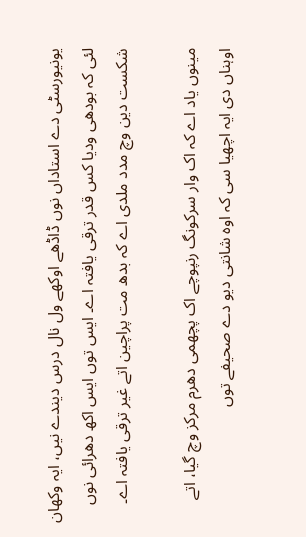یونیورسٹی دے استاداں نوں ڈاڈھے اوکھے ول نال درس دیندے نیں، ایہ وکھان لئی کہ بودھی ودیا کس قدر ترقی یافتہ اے۔ ایس توں ایس اکھ دھرائی نوں شکست دین وچ مدد ملدی اے کہ بدھ مت پراچین اتے غیر ترقی یافتہ اے۔

مینوں یاد اے کہ اک وار سرکونگ رنپوچے اک پچھمی دھرم مرکز وچ گیا، اتے اوہناں دی ایہ اچھیا سی کہ اوہ شانتی دیو دے صحیفے توں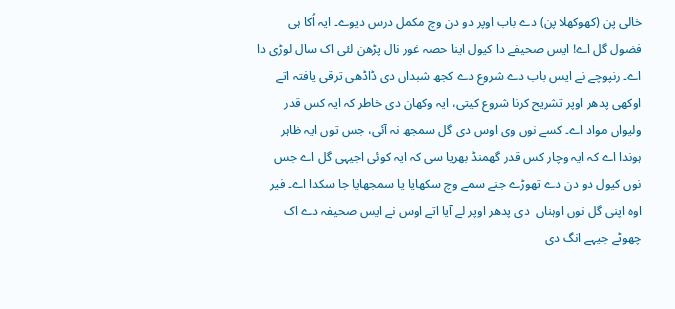خالی پن (کھوکھلا پن) دے باب اوپر دو دن وچ مکمل درس دیوے۔ ایہ اُکا ہی فضول گل اے! ایس صحیفے دا کیول اینا حصہ غور نال پڑھن لئی اک سال لوڑی دا اے۔ رنپوچے نے ایس باب دے شروع دے کجھ شبداں دی ڈاڈھی ترقی یافتہ اتے اوکھی پدھر اوپر تشریح کرنا شروع کیتی، ایہ وکھان دی خاطر کہ ایہ کس قدر ولیواں مواد اے۔ کسے نوں وی اوس دی گل سمجھ نہ آئی، جس توں ایہ ظاہر ہوندا اے کہ ایہ وچار کس قدر گھمنڈ بھریا سی کہ ایہ کوئی اجیہی گل اے جس نوں کیول دو دن دے تھوڑے جنے سمے وچ سکھایا یا سمجھایا جا سکدا اے۔ فیر اوہ اپنی گل نوں اوہناں  دی پدھر اوپر لے آیا اتے اوس نے ایس صحیفہ دے اک چھوٹے جیہے انگ دی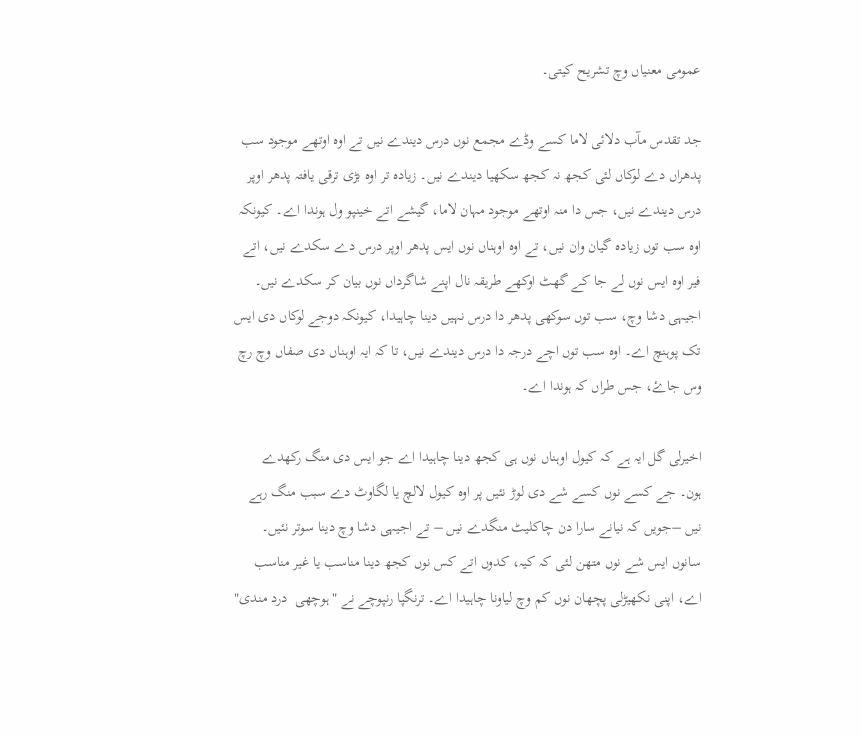عمومی معنیاں وچ تشریح کیتی۔

جد تقدس مآب دلائی لاما کسے وڈے مجمع نوں درس دیندے نیں تے اوہ اوتھے موجود سب پدھراں دے لوکاں لئی کجھ نہ کجھ سکھیا دیندے نیں۔ زیادہ تر اوہ بڑی ترقی یافتہ پدھر اوپر درس دیندے نیں، جس دا منہ اوتھے موجود مہان لاما، گیشے اتے خینپو ول ہوندا اے۔ کیونکہ اوہ سب توں زیادہ گیان وان نیں، تے اوہ اوہناں نوں ایس پدھر اوپر درس دے سکدے نیں، اتے فیر اوہ ایس نوں لے جا کے گھٹ اوکھے طریقہ نال اپنے شاگرداں نوں بیان کر سکدے نیں۔ اجیہی دشا وچ، سب توں سوکھی پدھر دا درس نہیں دینا چاہیدا، کیونکہ دوجے لوکاں دی ایس تک پوہنچ اے۔ اوہ سب توں اچے درجہ دا درس دیندے نیں، تا کہ ایہ اوہناں دی صفاں وچ رچ وس جاۓ، جس طراں کہ ہوندا اے۔

اخیرلی گل ایہ ہے کہ کیول اوہناں نوں ہی کجھ دینا چاہیدا اے جو ایس دی منگ رکھدے  ہون۔ جے کسے نوں کسے شے دی لوڑ نئیں پر اوہ کیول لالچ یا لگاوٹ دے سبب منگ رہے نیں –جویں کہ نیانے سارا دن چاکلیٹ منگدے نیں – تے اجیہی دشا وچ دینا سوتر نئیں۔ سانوں ایس شے نوں متھن لئی کہ کیہ، کدوں اتے کس نوں کجھ دینا مناسب یا غیر مناسب اے، اپنی نکھیڑلی پچھان نوں کم وچ لیاونا چاہیدا اے۔ ترنگپا رنپوچے نے "ہوچھی  درد مندی"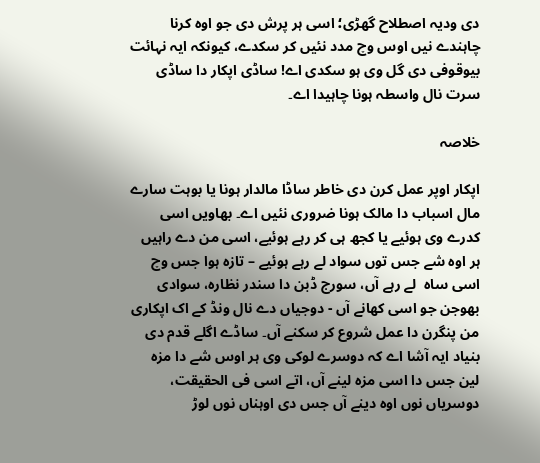دی ودیہ اصطلاح گھڑی؛ اسی ہر پرش دی جو اوہ کرنا چاہندے نیں اوس وچ مدد نئیں کر سکدے، کیونکہ ایہ نہائت بیوقوفی دی گل وی ہو سکدی اے! ساڈی اپکار دا ساڈی سرت نال واسطہ ہونا چاہیدا اے۔

خلاصہ

اپکار اوپر عمل کرن دی خاطر ساڈا مالدار ہونا یا بوہت سارے مال اسباب دا مالک ہونا ضروری نئیں اے۔ بھاویں اسی کدرے وی ہوئیے یا کجھ ہی کر رہے ہوئیے، اسی من دے راہیں ہر اوہ شے جس توں سواد لے رہے ہوئیے – تازہ ہوا جس وچ اسی ساہ  لے رہے آں، سورج ڈبن دا سندر نظارہ، سوادی بھوجن جو اسی کھانے آں - دوجیاں دے نال ونڈ کے اک اپکاری من پنگرن دا عمل شروع کر سکنے آں۔ ساڈے اگلے قدم دی بنیاد ایہ آشا اے کہ دوسرے لوکی وی ہر اوس شے دا مزہ لین جس دا اسی مزہ لینے آں، اتے اسی فی الحقیقت، دوسریاں نوں اوہ دینے آں جس دی اوہناں نوں لوڑ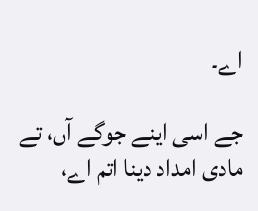اے۔

جے اسی اینے جوگے آں، تے مادی امداد دینا اتم اے،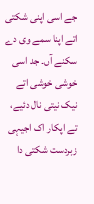جے اسی اپنی شکتی اتے اپنا سمے وی دے سکنے آں۔ جد اسی خوشی خوشی اتے نیک نیتی نال دئیے، تے اپکار اک اجیہی زبردست شکتی دا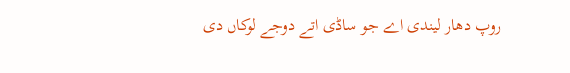روپ دھار لیندی اے جو ساڈی اتے دوجے لوکاں دی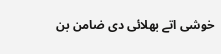خوشی اتے بھلائی دی ضامن بن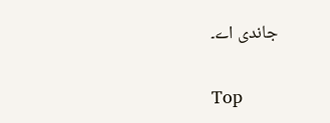جاندی اے۔

Top